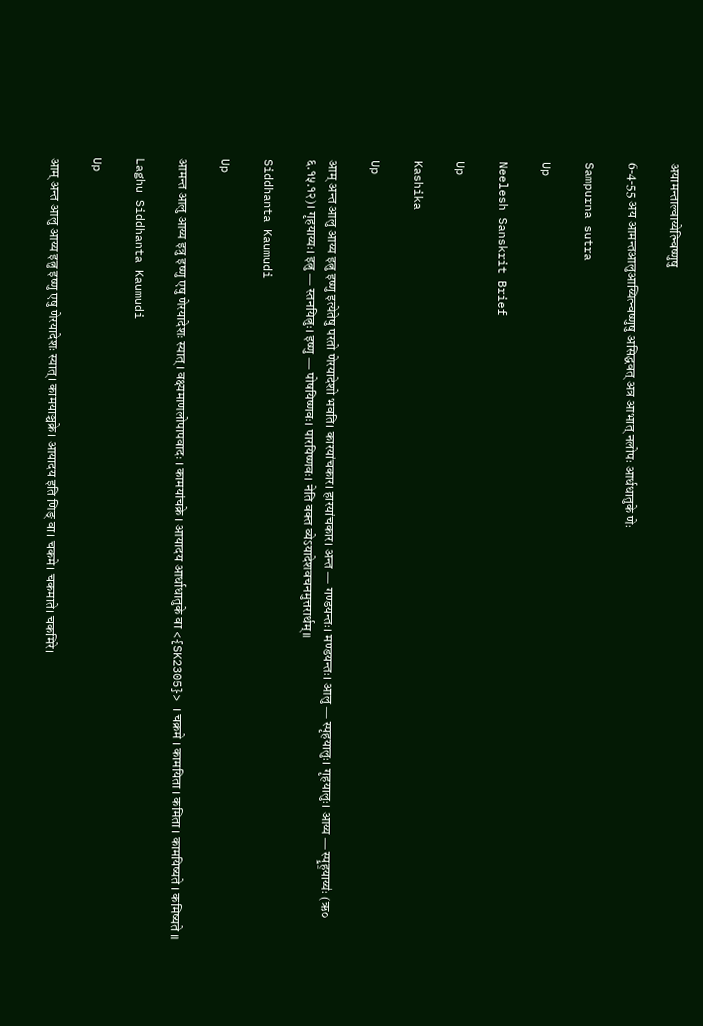अयामन्ताल्वाय्येत्न्विष्णुषु

6-4-55 अय आमन्तआलुआय्यित्न्वष्णुषु असिद्धवत् अत्र आभात् नलोपः आर्धधातुके णेः

Sampurna sutra

Up

Neelesh Sanskrit Brief

Up

Kashika

Up

आम् अन्त आलु आय्य इत्नु इष्णु इत्येतेषु परतो णेरयादेशो भवति। कारयांचकार। हारयांचकार। अन्त — गण्डयन्तः। मण्डयन्तः। आलु — स्पृहयालुः। गृहयालुः। आय्य — स्पृ॒ह॒याय्यः॑ (ऋ० ६.१५.१२)। गृहयाय्यः। इत्नु — स्तनयित्नुः। इष्णु — पोषयिष्णवः। पारयिष्णवः। नेति वक्त व्येऽयादेशवचनमुत्तरार्थम्॥

Siddhanta Kaumudi

Up

आमन्त आलु आय्य इत्रु इष्णु एषु णेरयादेशः स्यात् । वक्ष्यमाणलोपापवादः । कामयांचक्रे । आयादय आर्धाधातुके वा <{SK2305}> । चक्रमे । कामयिता । कमिता । कामयिष्यते । कमिष्यते ॥

Laghu Siddhanta Kaumudi

Up

आम् अन्त आलु आय्य इत्नु इष्णु एषु णेरयादेशः स्यात्। कामयाञ्चक्रे। आयादय इति णिङ् वा। चकमे। चकमाते। चकमिरे।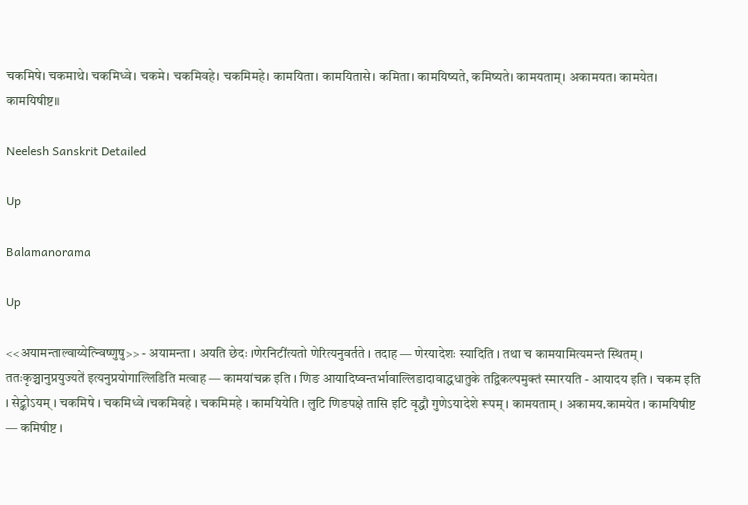चकमिषे। चकमाथे। चकमिध्वे। चकमे। चकमिवहे। चकमिमहे। कामयिता। कामयितासे। कमिता। कामयिष्यते, कमिष्यते। कामयताम्। अकामयत। कामयेत। कामयिषीष्ट॥

Neelesh Sanskrit Detailed

Up

Balamanorama

Up

<<अयामन्ताल्वाय्येत्न्विष्णुषु>> - अयामन्ता । अयति छेदः ।णेरनिटी॑त्यतो णेरित्यनुवर्तते । तदाह — णेरयादेशः स्यादिति । तथा च कामयामित्यमन्तं स्थितम् । ततःकृञ्चानुप्रयुज्यते॑ इत्यनुप्रयोगाल्लिडिति मत्वाह — कामयांचक्र इति । णिङ आयादिष्वन्तर्भावाल्लिडादावाद्धधातुके तद्विकल्पमुक्तं स्मारयति - आयादय इति । चकम इति । सेट्कोऽयम् । चकमिषे । चकमिध्वे ।चकमिवहे । चकमिमहे । कामयियेति । लुटि णिङपक्षे तासि इटि वृद्धौ गुणेऽयादेशे रूपम् । कामयताम् । अकामय.कामयेत । कामयिषीष्ट — कमिषीष्ट ।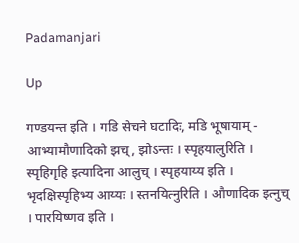Padamanjari

Up

गण्डयन्त इति । गडि सेचने घटादिः, मडि भूषायाम् - आभ्यामौणादिको झच्, झोऽन्तः । स्पृहयालुरिति । स्पृहिगृहि इत्यादिना आलुच् । स्पृहयाय्य इति । भृदक्षिस्पृहिभ्य आय्यः । स्तनयित्नुरिति । औणादिक इत्नुच् । पारयिष्णव इति ।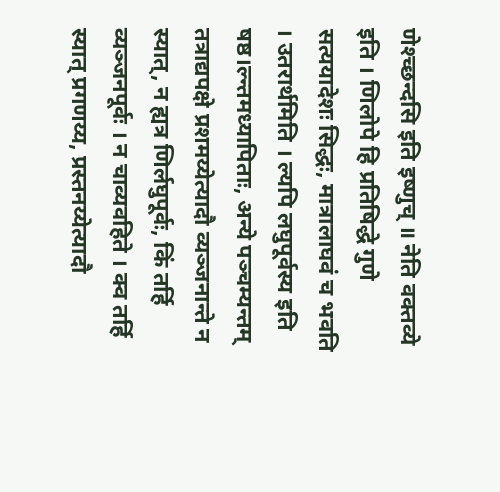णेश्च्छन्दसि इति इष्णुच् ॥ नेति वक्तव्ये इति । णिलोपे हि प्रतिषिद्धे गुणे सत्ययादेशः सिद्धः, मात्रालाघवं च भवति । उतरार्थमिति । ल्यपि लघुपूर्वस्य इति षष्ठ।ल्न्तमध्यापिताः, अन्ये पञ्चम्यन्तम् तत्राद्यपक्षे प्रशमय्येत्यादौ व्यञ्जनान्ते न स्यात्, न ह्यत्र णिर्लघुपूर्वः, किं तर्हि व्यञ्जनपूर्वः । न चाव्यवहिते । क्व तर्हि स्यात् प्रगणय्य, प्रस्तनय्येत्यादौ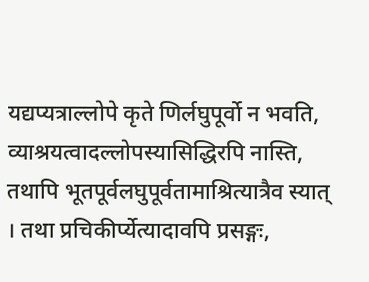यद्यप्यत्राल्लोपे कृते णिर्लघुपूर्वो न भवति, व्याश्रयत्वादल्लोपस्यासिद्धिरपि नास्ति, तथापि भूतपूर्वलघुपूर्वतामाश्रित्यात्रैव स्यात् । तथा प्रचिकीर्प्येत्यादावपि प्रसङ्गः,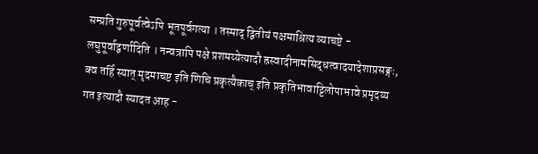सम्प्रति गुरुपूर्वत्वेऽपि भूतपूर्वगत्या । तस्माद् द्वितीयं पक्षमाश्रित्य व्याचष्टे - लघुपूर्वाद्वर्णादिति । नन्वत्रापि पक्षे प्रशमय्येत्यादौ ह्रस्वादीनामसिद्धत्वादयादेशाप्रसङ्गः, क्व तर्हि स्यात् मृदमाचष्ट इति णिचि प्रकृत्यैकाच् इति प्रकृतिभावाट्टिलोपाभावे प्रमृदय्य गत इत्यादौ स्यादत आह -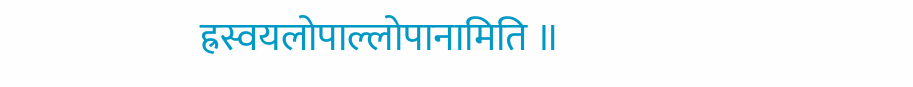ह्रस्वयलोपाल्लोपानामिति ॥